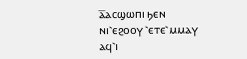ⲁ̅ⲁⲥϣⲱⲡⲓ ϧⲉⲛ ⲛⲓ⳿ⲉϩⲟⲟⲩ ⳿ⲉⲧⲉ⳿ⲙⲙⲁⲩ ⲁϥ⳿ⲓ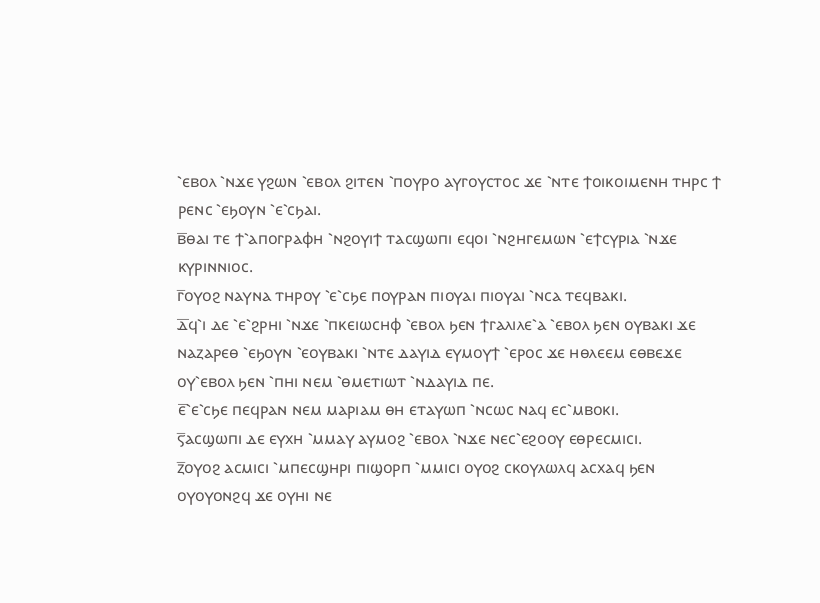⳿ⲉⲃⲟⲗ ⳿ⲛϫⲉ ⲩϩⲱⲛ ⳿ⲉⲃⲟⲗ ϩⲓⲧⲉⲛ ⳿ⲡⲟⲩⲣⲟ ⲁⲩⲅⲟⲩⲥⲧⲟⲥ ϫⲉ ⳿ⲛⲧⲉ ϯⲟⲓⲕⲟⲓⲙⲉⲛⲏ ⲧⲏⲣⲥ ϯ ⲣⲉⲛⲥ ⳿ⲉϧⲟⲩⲛ ⳿ⲉ⳿ⲥϧⲁⲓ.
ⲃ̅ⲑⲁⲓ ⲧⲉ ϯ⳿ⲁⲡⲟⲅⲣⲁⲫⲏ ⳿ⲛϩⲟⲩⲓϯ ⲧⲁⲥϣⲱⲡⲓ ⲉϥⲟⲓ ⳿ⲛϩⲏⲅⲉⲙⲱⲛ ⳿ⲉϯⲥⲩⲣⲓⲁ ⳿ⲛϫⲉ ⲕⲩⲣⲓⲛⲛⲓⲟⲥ.
ⲅ̅ⲟⲩⲟϩ ⲛⲁⲩⲛⲁ ⲧⲏⲣⲟⲩ ⳿ⲉ⳿ⲥϧⲉ ⲡⲟⲩⲣⲁⲛ ⲡⲓⲟⲩⲁⲓ ⲡⲓⲟⲩⲁⲓ ⳿ⲛⲥⲁ ⲧⲉϥⲃⲁⲕⲓ.
ⲇ̅ϥ⳿ⲓ ⲇⲉ ⳿ⲉ⳿ϩⲣⲏⲓ ⳿ⲛϫⲉ ⳿ⲡⲕⲉⲓⲱⲥⲏⲫ ⳿ⲉⲃⲟⲗ ϧⲉⲛ ϯⲅⲁⲗⲓⲗⲉ⳿ⲁ ⳿ⲉⲃⲟⲗ ϧⲉⲛ ⲟⲩⲃⲁⲕⲓ ϫⲉ ⲛⲁⲍⲁⲣⲉⲑ ⳿ⲉϧⲟⲩⲛ ⳿ⲉⲟⲩⲃⲁⲕⲓ ⳿ⲛⲧⲉ ⲇⲁⲩⲓⲇ ⲉⲩⲙⲟⲩϯ ⳿ⲉⲣⲟⲥ ϫⲉ ⲏⲑⲗⲉⲉⲙ ⲉⲑⲃⲉϫⲉ ⲟⲩ⳿ⲉⲃⲟⲗ ϧⲉⲛ ⳿ⲡⲏⲓ ⲛⲉⲙ ⳿ⲑⲙⲉⲧⲓⲱⲧ ⳿ⲛⲇⲁⲩⲓⲇ ⲡⲉ.
ⲉ̅⳿ⲉ⳿ⲥϧⲉ ⲡⲉϥⲣⲁⲛ ⲛⲉⲙ ⲙⲁⲣⲓⲁⲙ ⲑⲏ ⲉⲧⲁⲩⲱⲡ ⳿ⲛⲥⲱⲥ ⲛⲁϥ ⲉⲥ⳿ⲙⲃⲟⲕⲓ.
ⲋ̅ⲁⲥϣⲱⲡⲓ ⲇⲉ ⲉⲩⲭⲏ ⳿ⲙⲙⲁⲩ ⲁⲩⲙⲟϩ ⳿ⲉⲃⲟⲗ ⳿ⲛϫⲉ ⲛⲉⲥ⳿ⲉϩⲟⲟⲩ ⲉⲑⲣⲉⲥⲙⲓⲥⲓ.
ⲍ̅ⲟⲩⲟϩ ⲁⲥⲙⲓⲥⲓ ⳿ⲙⲡⲉⲥϣⲏⲣⲓ ⲡⲓϣⲟⲣⲡ ⳿ⲙⲙⲓⲥⲓ ⲟⲩⲟϩ ⲥⲕⲟⲩⲗⲱⲗϥ ⲁⲥⲭⲁϥ ϧⲉⲛ ⲟⲩⲟⲩⲟⲛϩϥ ϫⲉ ⲟⲩⲏⲓ ⲛⲉ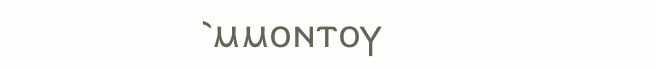⳿ⲙⲙⲟⲛⲧⲟⲩ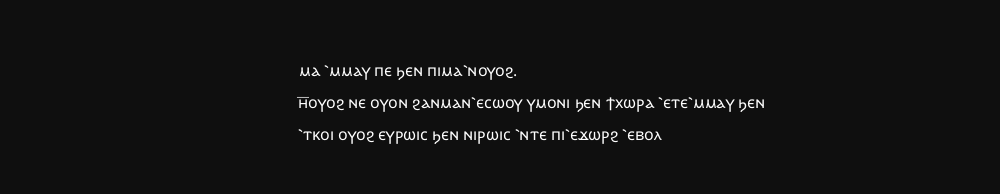ⲙⲁ ⳿ⲙⲙⲁⲩ ⲡⲉ ϧⲉⲛ ⲡⲓⲙⲁ⳿ⲛⲟⲩⲟϩ.
ⲏ̅ⲟⲩⲟϩ ⲛⲉ ⲟⲩⲟⲛ ϩⲁⲛⲙⲁⲛ⳿ⲉⲥⲱⲟⲩ ⲩⲙⲟⲛⲓ ϧⲉⲛ ϯⲭⲱⲣⲁ ⳿ⲉⲧⲉ⳿ⲙⲙⲁⲩ ϧⲉⲛ ⳿ⲧⲕⲟⲓ ⲟⲩⲟϩ ⲉⲩⲣⲱⲓⲥ ϧⲉⲛ ⲛⲓⲣⲱⲓⲥ ⳿ⲛⲧⲉ ⲡⲓ⳿ⲉϫⲱⲣϩ ⳿ⲉⲃⲟⲗ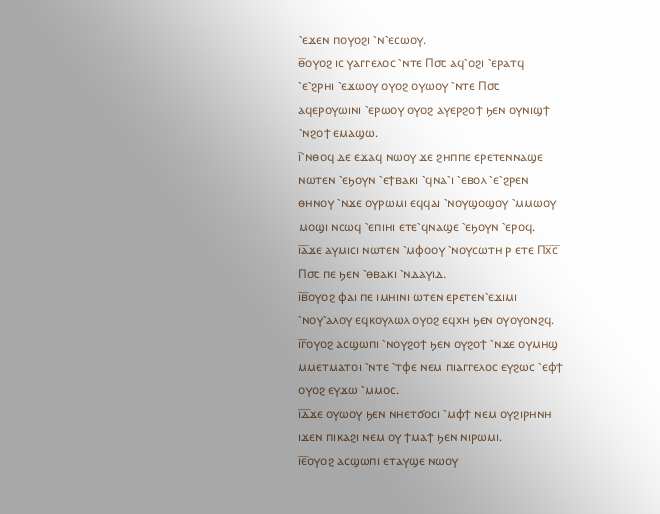⳿ⲉϫⲉⲛ ⲡⲟⲩⲟϩⲓ ⳿ⲛ⳿ⲉⲥⲱⲟⲩ.
ⲑ̅ⲟⲩⲟϩ ⲓⲥ ⲩⲁⲅⲅⲉⲗⲟⲥ ⳿ⲛⲧⲉ Ⲡ⳪ ⲁϥ⳿ⲟϩⲓ ⳿ⲉⲣⲁⲧϥ ⳿ⲉ⳿ϩⲣⲏⲓ ⳿ⲉϫⲱⲟⲩ ⲟⲩⲟϩ ⲟⲩⲱⲟⲩ ⳿ⲛⲧⲉ Ⲡ⳪ ⲁϥⲉⲣⲟⲩⲱⲓⲛⲓ ⳿ⲉⲣⲱⲟⲩ ⲟⲩⲟϩ ⲁⲩⲉⲣϩⲟϯ ϧⲉⲛ ⲟⲩⲛⲓϣϯ ⳿ⲛϩⲟϯ ⲉⲙⲁϣⲱ.
ⲓ̅⳿ⲛⲑⲟϥ ⲇⲉ ⲉϫⲁϥ ⲛⲱⲟⲩ ϫⲉ ϩⲏⲡⲡⲉ ⲉⲣⲉⲧⲉⲛⲛⲁϣⲉ ⲛⲱⲧⲉⲛ ⳿ⲉϧⲟⲩⲛ ⳿ⲉϯⲃⲁⲕⲓ ⳿ϥⲛⲁ⳿ⲓ ⳿ⲉⲃⲟⲗ ⳿ⲉ⳿ϩⲣⲉⲛ ⲑⲏⲛⲟⲩ ⳿ⲛϫⲉ ⲟⲩⲣⲱⲙⲓ ⲉϥϥⲁⲓ ⳿ⲛⲟⲩϣⲟϣⲟⲩ ⳿ⲙⲙⲱⲟⲩ ⲙⲟϣⲓ ⲛⲥⲱϥ ⳿ⲉⲡⲓⲏⲓ ⲉⲧⲉ⳿ϥⲛⲁϣⲉ ⳿ⲉϧⲟⲩⲛ ⳿ⲉⲣⲟϥ.
ⲓ̅ⲁ̅ϫⲉ ⲁⲩⲙⲓⲥⲓ ⲛⲱⲧⲉⲛ ⳿ⲙⲫⲟⲟⲩ ⳿ⲛⲟⲩⲥⲱⲧⲏ ⲣ ⲉⲧⲉ Ⲡⲭ̅ⲥ̅ Ⲡ⳪ ⲡⲉ ϧⲉⲛ ⳿ⲑⲃⲁⲕⲓ ⳿ⲛⲇⲁⲩⲓⲇ.
ⲓ̅ⲃ̅ⲟⲩⲟϩ ⲫⲁⲓ ⲡⲉ ⲓⲙⲏⲓⲛⲓ ⲱⲧⲉⲛ ⲉⲣⲉⲧⲉⲛ⳿ⲉϫⲓⲙⲓ ⳿ⲛⲟⲩ⳿ⲁⲗⲟⲩ ⲉϥⲕⲟⲩⲗⲱⲗ ⲟⲩⲟϩ ⲉϥⲭⲏ ϧⲉⲛ ⲟⲩⲟⲩⲟⲛϩϥ.
ⲓ̅ⲅ̅ⲟⲩⲟϩ ⲁⲥϣⲱⲡⲓ ⳿ⲛⲟⲩϩⲟϯ ϧⲉⲛ ⲟⲩϩⲟϯ ⳿ⲛϫⲉ ⲟⲩⲙⲏϣ ⲙⲙⲉⲧⲙⲁⲧⲟⲓ ⳿ⲛⲧⲉ ⳿ⲧⲫⲉ ⲛⲉⲙ ⲡⲓⲁⲅⲅⲉⲗⲟⲥ ⲉⲩϩⲱⲥ ⳿ⲉⲫϯ ⲟⲩⲟϩ ⲉⲩϫⲱ ⳿ⲙⲙⲟⲥ.
ⲓ̅ⲇ̅ϫⲉ ⲟⲩⲱⲟⲩ ϧⲉⲛ ⲛⲏⲉⲧϭⲟⲥⲓ ⳿ⲙⲫϯ ⲛⲉⲙ ⲟⲩϩⲓⲣⲏⲛⲏ ⲓϫⲉⲛ ⲡⲓⲕⲁϩⲓ ⲛⲉⲙ ⲟⲩ ϯⲙⲁϯ ϧⲉⲛ ⲛⲓⲣⲱⲙⲓ.
ⲓ̅ⲉ̅ⲟⲩⲟϩ ⲁⲥϣⲱⲡⲓ ⲉⲧⲁⲩϣⲉ ⲛⲱⲟⲩ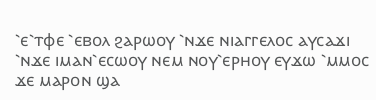⳿ⲉ⳿ⲧⲫⲉ ⳿ⲉⲃⲟⲗ ϩⲁⲣⲱⲟⲩ ⳿ⲛϫⲉ ⲛⲓⲁⲅⲅⲉⲗⲟⲥ ⲁⲩⲥⲁϫⲓ ⳿ⲛϫⲉ ⲓⲙⲁⲛ⳿ⲉⲥⲱⲟⲩ ⲛⲉⲙ ⲛⲟⲩ⳿ⲉⲣⲏⲟⲩ ⲉⲩϫⲱ ⳿ⲙⲙⲟⲥ ϫⲉ ⲙⲁⲣⲟⲛ ϣⲁ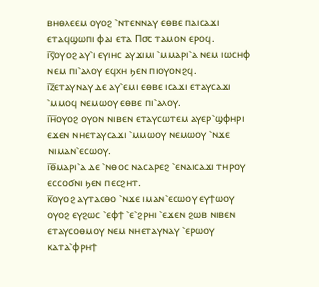ⲃⲏⲑⲗⲉⲉⲙ ⲟⲩⲟϩ ⳿ⲛⲧⲉⲛⲛⲁⲩ ⲉⲑⲃⲉ ⲡⲁⲓⲥⲁϫⲓ ⲉⲧⲁϥϣⲱⲡⲓ ⲫⲁⲓ ⲉⲧⲁ Ⲡ⳪ ⲧⲁⲙⲟⲛ ⲉⲣⲟϥ.
ⲓ̅ⲋ̅ⲟⲩⲟϩ ⲁⲩ⳿ⲓ ⲉⲩⲓⲏⲥ ⲁⲩϫⲓⲙⲓ ⳿ⲙⲙⲁⲣⲓ⳿ⲁ ⲛⲉⲙ ⲓⲱⲥⲏⲫ ⲛⲉⲙ ⲡⲓ⳿ⲁⲗⲟⲩ ⲉϥⲭⲏ ϧⲉⲛ ⲡⲓⲟⲩⲟⲛϩϥ.
ⲓ̅ⲍ̅ⲉⲧⲁⲩⲛⲁⲩ ⲇⲉ ⲁⲩ⳿ⲉⲙⲓ ⲉⲑⲃⲉ ⲓⲥⲁϫⲓ ⲉⲧⲁⲩⲥⲁϫⲓ ⳿ⲙⲙⲟϥ ⲛⲉⲙⲱⲟⲩ ⲉⲑⲃⲉ ⲡⲓ⳿ⲁⲗⲟⲩ.
ⲓ̅ⲏ̅ⲟⲩⲟϩ ⲟⲩⲟⲛ ⲛⲓⲃⲉⲛ ⲉⲧⲁⲩⲥⲱⲧⲉⲙ ⲁⲩⲉⲣ⳿ϣⲫⲏⲣⲓ ⲉϫⲉⲛ ⲛⲏⲉⲧⲁⲩⲥⲁϫⲓ ⳿ⲙⲙⲱⲟⲩ ⲛⲉⲙⲱⲟⲩ ⳿ⲛϫⲉ ⲛⲓⲙⲁⲛ⳿ⲉⲥⲱⲟⲩ.
ⲓ̅ⲑ̅ⲙⲁⲣⲓ⳿ⲁ ⲇⲉ ⳿ⲛⲑⲟⲥ ⲛⲁⲥⲁⲣⲉϩ ⳿ⲉⲛⲁⲓⲥⲁϫⲓ ⲧⲏⲣⲟⲩ ⲉⲥⲥⲟϭⲛⲓ ϧⲉⲛ ⲡⲉⲥϩⲏⲧ.
ⲕ̅ⲟⲩⲟϩ ⲁⲩⲧⲁⲥⲑⲟ ⳿ⲛϫⲉ ⲓⲙⲁⲛ⳿ⲉⲥⲱⲟⲩ ⲉⲩϯⲱⲟⲩ ⲟⲩⲟϩ ⲉⲩϩⲱⲥ ⳿ⲉⲫϯ ⳿ⲉ⳿ϩⲣⲏⲓ ⳿ⲉϫⲉⲛ ϩⲱⲃ ⲛⲓⲃⲉⲛ ⲉⲧⲁⲩⲥⲟⲑⲙⲟⲩ ⲛⲉⲙ ⲛⲏⲉⲧⲁⲩⲛⲁⲩ ⳿ⲉⲣⲱⲟⲩ ⲕⲁⲧⲁ⳿ⲫⲣⲏϯ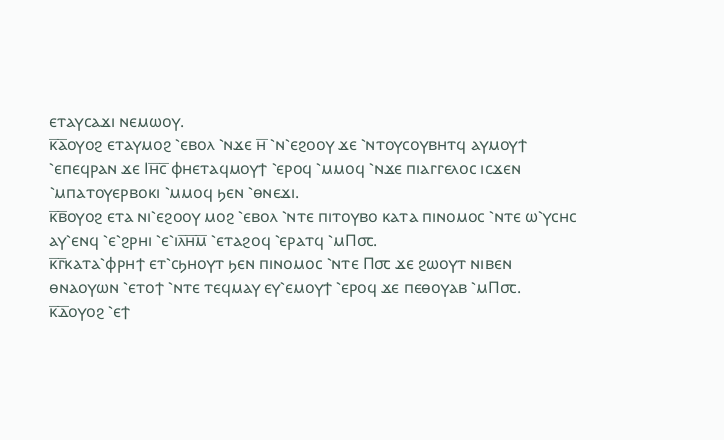ⲉⲧⲁⲩⲥⲁϫⲓ ⲛⲉⲙⲱⲟⲩ.
ⲕ̅ⲁ̅ⲟⲩⲟϩ ⲉⲧⲁⲩⲙⲟϩ ⳿ⲉⲃⲟⲗ ⳿ⲛϫⲉ ⲏ̅ ⳿ⲛ⳿ⲉϩⲟⲟⲩ ϫⲉ ⳿ⲛⲧⲟⲩⲥⲟⲩⲃⲏⲧϥ ⲁⲩⲙⲟⲩϯ ⳿ⲉⲡⲉϥⲣⲁⲛ ϫⲉ Ⲓⲏ̅ⲥ̅ ⲫⲏⲉⲧⲁϥⲙⲟⲩϯ ⳿ⲉⲣⲟϥ ⳿ⲙⲙⲟϥ ⳿ⲛϫⲉ ⲡⲓⲁⲅⲅⲉⲗⲟⲥ ⲓⲥϫⲉⲛ ⳿ⲙⲡⲁⲧⲟⲩⲉⲣⲃⲟⲕⲓ ⳿ⲙⲙⲟϥ ϧⲉⲛ ⳿ⲑⲛⲉϫⲓ.
ⲕ̅ⲃ̅ⲟⲩⲟϩ ⲉⲧⲁ ⲛⲓ⳿ⲉϩⲟⲟⲩ ⲙⲟϩ ⳿ⲉⲃⲟⲗ ⳿ⲛⲧⲉ ⲡⲓⲧⲟⲩⲃⲟ ⲕⲁⲧⲁ ⲡⲓⲛⲟⲙⲟⲥ ⳿ⲛⲧⲉ ⲱ⳿ⲩⲥⲏⲥ ⲁⲩ⳿ⲉⲛϥ ⳿ⲉ⳿ϩⲣⲏⲓ ⳿ⲉ⳿ⲓⲗ̅ⲏ̅ⲙ̅ ⳿ⲉⲧⲁϩⲟϥ ⳿ⲉⲣⲁⲧϥ ⳿ⲙⲠ⳪.
ⲕ̅ⲅ̅ⲕⲁⲧⲁ⳿ⲫⲣⲏϯ ⲉⲧ⳿ⲥϧⲏⲟⲩⲧ ϧⲉⲛ ⲡⲓⲛⲟⲙⲟⲥ ⳿ⲛⲧⲉ Ⲡ⳪ ϫⲉ ϩⲱⲟⲩⲧ ⲛⲓⲃⲉⲛ ⲑⲛⲁⲟⲩⲱⲛ ⳿ⲉⲧⲟϯ ⳿ⲛⲧⲉ ⲧⲉϥⲙⲁⲩ ⲉⲩ⳿ⲉⲙⲟⲩϯ ⳿ⲉⲣⲟϥ ϫⲉ ⲡⲉⲑⲟⲩⲁⲃ ⳿ⲙⲠ⳪.
ⲕ̅ⲇ̅ⲟⲩⲟϩ ⳿ⲉϯ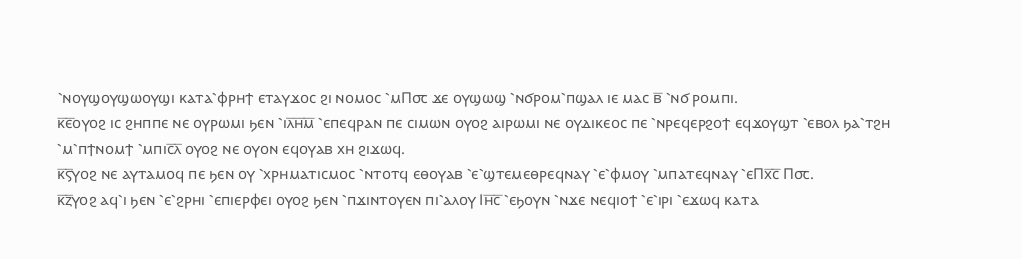⳿ⲛⲟⲩϣⲟⲩϣⲱⲟⲩϣⲓ ⲕⲁⲧⲁ⳿ⲫⲣⲏϯ ⲉⲧⲁⲩϫⲟⲥ ϩⲓ ⲛⲟⲙⲟⲥ ⳿ⲙⲠ⳪ ϫⲉ ⲟⲩϣⲱϣ ⳿ⲛϭⲣⲟⲙ⳿ⲡϣⲁⲗ ⲓⲉ ⲙⲁⲥ ⲃ̅ ⳿ⲛϭ ⲣⲟⲙⲡⲓ.
ⲕ̅ⲉ̅ⲟⲩⲟϩ ⲓⲥ ϩⲏⲡⲡⲉ ⲛⲉ ⲟⲩⲣⲱⲙⲓ ϧⲉⲛ ⳿ⲓⲗ̅ⲏ̅ⲙ̅ ⳿ⲉⲡⲉϥⲣⲁⲛ ⲡⲉ ⲥⲓⲙⲱⲛ ⲟⲩⲟϩ ⲁⲓⲣⲱⲙⲓ ⲛⲉ ⲟⲩⲇⲓⲕⲉⲟⲥ ⲡⲉ ⳿ⲛⲣⲉϥⲉⲣϩⲟϯ ⲉϥϫⲟⲩϣⲧ ⳿ⲉⲃⲟⲗ ϧⲁ⳿ⲧϩⲏ ⳿ⲙ⳿ⲡϯⲛⲟⲙϯ ⳿ⲙⲡⲓⲥ̅ⲗ̅ ⲟⲩⲟϩ ⲛⲉ ⲟⲩⲟⲛ ⲉϥⲟⲩⲁⲃ ⲭⲏ ϩⲓϫⲱϥ.
ⲕ̅ⲋ̅ⲩⲟϩ ⲛⲉ ⲁⲩⲧⲁⲙⲟϥ ⲡⲉ ϧⲉⲛ ⲟⲩ ⳿ⲭⲣⲏⲙⲁⲧⲓⲥⲙⲟⲥ ⳿ⲛⲧⲟⲧϥ ⲉⲑⲟⲩⲁⲃ ⳿ⲉ⳿ϣⲧⲉⲙⲉⲑⲣⲉϥⲛⲁⲩ ⳿ⲉ⳿ⲫⲙⲟⲩ ⳿ⲙⲡⲁⲧⲉϥⲛⲁⲩ ⳿ⲉⲠⲭ̅ⲥ̅ Ⲡ⳪.
ⲕ̅ⲍ̅ⲩⲟϩ ⲁϥ⳿ⲓ ϧⲉⲛ ⳿ⲉ⳿ϩⲣⲏⲓ ⳿ⲉⲡⲓⲉⲣⲫⲉⲓ ⲟⲩⲟϩ ϧⲉⲛ ⳿ⲡϫⲓⲛⲧⲟⲩⲉⲛ ⲡⲓ⳿ⲁⲗⲟⲩ Ⲓⲏ̅ⲥ̅ ⳿ⲉϧⲟⲩⲛ ⳿ⲛϫⲉ ⲛⲉϥⲓⲟϯ ⳿ⲉ⳿ⲓⲣⲓ ⳿ⲉϫⲱϥ ⲕⲁⲧⲁ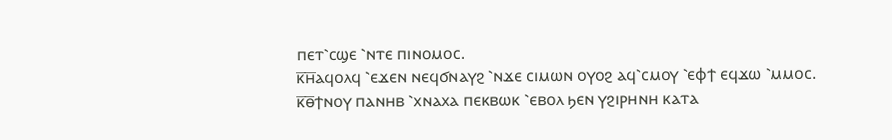ⲡⲉⲧ⳿ⲥϣⲉ ⳿ⲛⲧⲉ ⲡⲓⲛⲟⲙⲟⲥ.
ⲕ̅ⲏ̅ⲁϥⲟⲗϥ ⳿ⲉϫⲉⲛ ⲛⲉϥϭⲛⲁⲩϩ ⳿ⲛϫⲉ ⲥⲓⲙⲱⲛ ⲟⲩⲟϩ ⲁϥ⳿ⲥⲙⲟⲩ ⳿ⲉⲫϯ ⲉϥϫⲱ ⳿ⲙⲙⲟⲥ.
ⲕ̅ⲑ̅ϯⲛⲟⲩ ⲡⲁⲛⲏⲃ ⳿ⲭⲛⲁⲭⲁ ⲡⲉⲕⲃⲱⲕ ⳿ⲉⲃⲟⲗ ϧⲉⲛ ⲩϩⲓⲣⲏⲛⲏ ⲕⲁⲧⲁ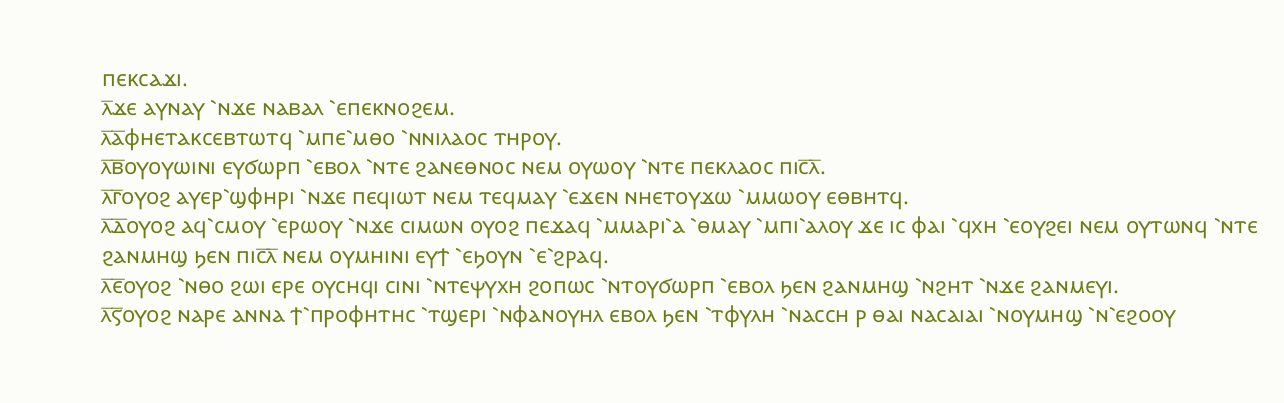ⲡⲉⲕⲥⲁϫⲓ.
ⲗ̅ϫⲉ ⲁⲩⲛⲁⲩ ⳿ⲛϫⲉ ⲛⲁⲃⲁⲗ ⳿ⲉⲡⲉⲕⲛⲟϩⲉⲙ.
ⲗ̅ⲁ̅ⲫⲏⲉⲧⲁⲕⲥⲉⲃⲧⲱⲧϥ ⳿ⲙⲡⲉ⳿ⲙⲑⲟ ⳿ⲛⲛⲓⲗⲁⲟⲥ ⲧⲏⲣⲟⲩ.
ⲗ̅ⲃ̅ⲟⲩⲟⲩⲱⲓⲛⲓ ⲉⲩϭⲱⲣⲡ ⳿ⲉⲃⲟⲗ ⳿ⲛⲧⲉ ϩⲁⲛⲉⲑⲛⲟⲥ ⲛⲉⲙ ⲟⲩⲱⲟⲩ ⳿ⲛⲧⲉ ⲡⲉⲕⲗⲁⲟⲥ ⲡⲓⲥ̅ⲗ̅.
ⲗ̅ⲅ̅ⲟⲩⲟϩ ⲁⲩⲉⲣ⳿ϣⲫⲏⲣⲓ ⳿ⲛϫⲉ ⲡⲉϥⲓⲱⲧ ⲛⲉⲙ ⲧⲉϥⲙⲁⲩ ⳿ⲉϫⲉⲛ ⲛⲏⲉⲧⲟⲩϫⲱ ⳿ⲙⲙⲱⲟⲩ ⲉⲑⲃⲏⲧϥ.
ⲗ̅ⲇ̅ⲟⲩⲟϩ ⲁϥ⳿ⲥⲙⲟⲩ ⳿ⲉⲣⲱⲟⲩ ⳿ⲛϫⲉ ⲥⲓⲙⲱⲛ ⲟⲩⲟϩ ⲡⲉϫⲁϥ ⳿ⲙⲙⲁⲣⲓ⳿ⲁ ⳿ⲑⲙⲁⲩ ⳿ⲙⲡⲓ⳿ⲁⲗⲟⲩ ϫⲉ ⲓⲥ ⲫⲁⲓ ⳿ϥⲭⲏ ⳿ⲉⲟⲩϩⲉⲓ ⲛⲉⲙ ⲟⲩⲧⲱⲛϥ ⳿ⲛⲧⲉ ϩⲁⲛⲙⲏϣ ϧⲉⲛ ⲡⲓⲥ̅ⲗ̅ ⲛⲉⲙ ⲟⲩⲙⲏⲓⲛⲓ ⲉⲩϯ ⳿ⲉϧⲟⲩⲛ ⳿ⲉ⳿ϩⲣⲁϥ.
ⲗ̅ⲉ̅ⲟⲩⲟϩ ⳿ⲛⲑⲟ ϩⲱⲓ ⲉⲣⲉ ⲟⲩⲥⲏϥⲓ ⲥⲓⲛⲓ ⳿ⲛⲧⲉⲯⲩⲭⲏ ϩⲟⲡⲱⲥ ⳿ⲛⲧⲟⲩϭⲱⲣⲡ ⳿ⲉⲃⲟⲗ ϧⲉⲛ ϩⲁⲛⲙⲏϣ ⳿ⲛϩⲏⲧ ⳿ⲛϫⲉ ϩⲁⲛⲙⲉⲩⲓ.
ⲗ̅ⲋ̅ⲟⲩⲟϩ ⲛⲁⲣⲉ ⲁⲛⲛⲁ ϯ⳿ⲡⲣⲟⲫⲏⲧⲏⲥ ⳿ⲧϣⲉⲣⲓ ⳿ⲛⲫⲁⲛⲟⲩⲏⲗ ⲉⲃⲟⲗ ϧⲉⲛ ⳿ⲧⲫⲩⲗⲏ ⳿ⲛⲁⲥⲥⲏ ⲣ ⲑⲁⲓ ⲛⲁⲥⲁⲓⲁⲓ ⳿ⲛⲟⲩⲙⲏϣ ⳿ⲛ⳿ⲉϩⲟⲟⲩ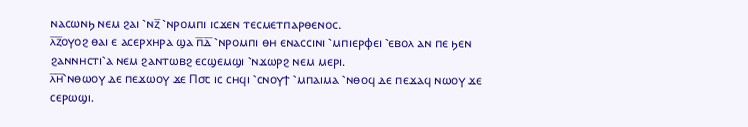ⲛⲁⲥⲱⲛϧ ⲛⲉⲙ ϩⲁⲓ ⳿ⲛⲍ̅ ⳿ⲛⲣⲟⲙⲡⲓ ⲓⲥϫⲉⲛ ⲧⲉⲥⲙⲉⲧⲡⲁⲣⲑⲉⲛⲟⲥ.
ⲗ̅ⲍ̅ⲟⲩⲟϩ ⲑⲁⲓ ⲉ ⲁⲥⲉⲣⲭⲏⲣⲁ ϣⲁ ⲡ̅ⲇ̅ ⳿ⲛⲣⲟⲙⲡⲓ ⲑⲏ ⲉⲛⲁⲥⲥⲓⲛⲓ ⳿ⲙⲡⲓⲉⲣⲫⲉⲓ ⳿ⲉⲃⲟⲗ ⲁⲛ ⲡⲉ ϧⲉⲛ ϩⲁⲛⲛⲏⲥⲧⲓ⳿ⲁ ⲛⲉⲙ ϩⲁⲛⲧⲱⲃϩ ⲉⲥϣⲉⲙϣⲓ ⳿ⲛϫⲱⲣϩ ⲛⲉⲙ ⲙⲉⲣⲓ.
ⲗ̅ⲏ̅⳿ⲛⲑⲱⲟⲩ ⲇⲉ ⲡⲉϫⲱⲟⲩ ϫⲉ Ⲡ⳪ ⲓⲥ ⲥⲏϥⲓ ⳿ⲥⲛⲟⲩϯ ⳿ⲙⲡⲁⲓⲙⲁ ⳿ⲛⲑⲟϥ ⲇⲉ ⲡⲉϫⲁϥ ⲛⲱⲟⲩ ϫⲉ ⲥⲉⲣⲱϣⲓ.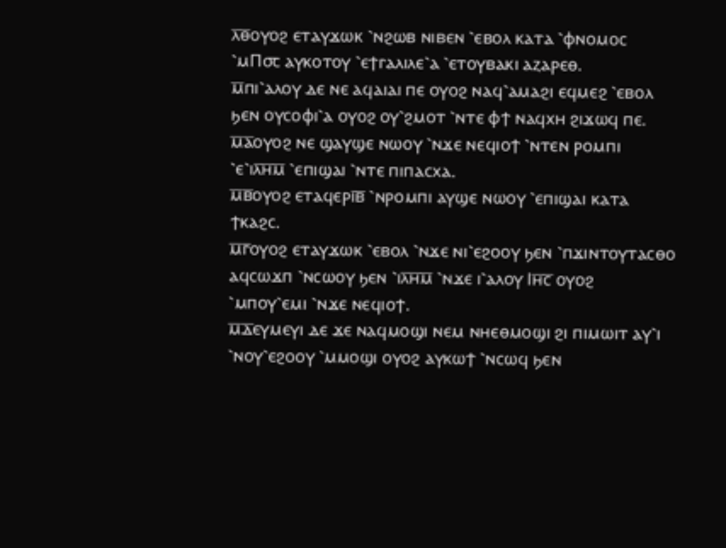ⲗ̅ⲑ̅ⲟⲩⲟϩ ⲉⲧⲁⲩϫⲱⲕ ⳿ⲛϩⲱⲃ ⲛⲓⲃⲉⲛ ⳿ⲉⲃⲟⲗ ⲕⲁⲧⲁ ⳿ⲫⲛⲟⲙⲟⲥ ⳿ⲙⲠ⳪ ⲁⲩⲕⲟⲧⲟⲩ ⳿ⲉϯⲅⲁⲗⲓⲗⲉ⳿ⲁ ⳿ⲉⲧⲟⲩⲃⲁⲕⲓ ⲁⲍⲁⲣⲉⲑ.
ⲙ̅ⲡⲓ⳿ⲁⲗⲟⲩ ⲇⲉ ⲛⲉ ⲁϥⲁⲓⲁⲓ ⲡⲉ ⲟⲩⲟϩ ⲛⲁϥ⳿ⲁⲙⲁϩⲓ ⲉϥⲙⲉϩ ⳿ⲉⲃⲟⲗ ϧⲉⲛ ⲟⲩⲥⲟⲫⲓ⳿ⲁ ⲟⲩⲟϩ ⲟⲩ⳿ϩⲙⲟⲧ ⳿ⲛⲧⲉ ⲫϯ ⲛⲁϥⲭⲏ ϩⲓϫⲱϥ ⲡⲉ.
ⲙ̅ⲁ̅ⲟⲩⲟϩ ⲛⲉ ϣⲁⲩϣⲉ ⲛⲱⲟⲩ ⳿ⲛϫⲉ ⲛⲉϥⲓⲟϯ ⳿ⲛⲧⲉⲛ ⲣⲟⲙⲡⲓ ⳿ⲉ⳿ⲓⲗ̅ⲏ̅ⲙ̅ ⳿ⲉⲡⲓϣⲁⲓ ⳿ⲛⲧⲉ ⲡⲓⲡⲁⲥⲭⲁ.
ⲙ̅ⲃ̅ⲟⲩⲟϩ ⲉⲧⲁϥⲉⲣⲓ̅ⲃ̅ ⳿ⲛⲣⲟⲙⲡⲓ ⲁⲩϣⲉ ⲛⲱⲟⲩ ⳿ⲉⲡⲓϣⲁⲓ ⲕⲁⲧⲁ ϯⲕⲁϩⲥ.
ⲙ̅ⲅ̅ⲟⲩⲟϩ ⲉⲧⲁⲩϫⲱⲕ ⳿ⲉⲃⲟⲗ ⳿ⲛϫⲉ ⲛⲓ⳿ⲉϩⲟⲟⲩ ϧⲉⲛ ⳿ⲡϫⲓⲛⲧⲟⲩⲧⲁⲥⲑⲟ ⲁϥⲥⲱϫⲡ ⳿ⲛⲥⲱⲟⲩ ϧⲉⲛ ⳿ⲓⲗ̅ⲏ̅ⲙ̅ ⳿ⲛϫⲉ ⲓ⳿ⲁⲗⲟⲩ Ⲓⲏ̅ⲥ̅ ⲟⲩⲟϩ ⳿ⲙⲡⲟⲩ⳿ⲉⲙⲓ ⳿ⲛϫⲉ ⲛⲉϥⲓⲟϯ.
ⲙ̅ⲇ̅ⲉⲩⲙⲉⲩⲓ ⲇⲉ ϫⲉ ⲛⲁϥⲙⲟϣⲓ ⲛⲉⲙ ⲛⲏⲉⲑⲙⲟϣⲓ ϩⲓ ⲡⲓⲙⲱⲓⲧ ⲁⲩ⳿ⲓ ⳿ⲛⲟⲩ⳿ⲉϩⲟⲟⲩ ⳿ⲙⲙⲟϣⲓ ⲟⲩⲟϩ ⲁⲩⲕⲱϯ ⳿ⲛⲥⲱϥ ϧⲉⲛ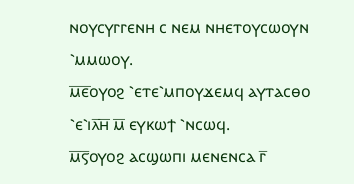ⲛⲟⲩⲥⲩⲅⲅⲉⲛⲏ ⲥ ⲛⲉⲙ ⲛⲏⲉⲧⲟⲩⲥⲱⲟⲩⲛ ⳿ⲙⲙⲱⲟⲩ.
ⲙ̅ⲉ̅ⲟⲩⲟϩ ⳿ⲉⲧⲉ⳿ⲙⲡⲟⲩϫⲉⲙϥ ⲁⲩⲧⲁⲥⲑⲟ ⳿ⲉ⳿ⲓⲗ̅ⲏ̅ ⲙ̅ ⲉⲩⲕⲱϯ ⳿ⲛⲥⲱϥ.
ⲙ̅ⲋ̅ⲟⲩⲟϩ ⲁⲥϣⲱⲡⲓ ⲙⲉⲛⲉⲛⲥⲁ ⲅ̅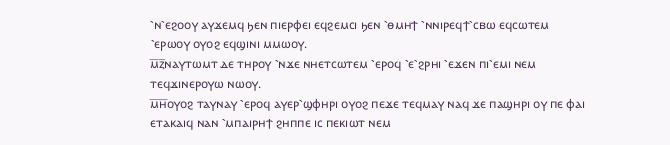⳿ⲛ⳿ⲉϩⲟⲟⲩ ⲁⲩϫⲉⲙϥ ϧⲉⲛ ⲡⲓⲉⲣⲫⲉⲓ ⲉϥϩⲉⲙⲥⲓ ϧⲉⲛ ⳿ⲑⲙⲏϯ ⳿ⲛⲛⲓⲣⲉϥϯ⳿ⲥⲃⲱ ⲉϥⲥⲱⲧⲉⲙ ⳿ⲉⲣⲱⲟⲩ ⲟⲩⲟϩ ⲉϥϣⲓⲛⲓ ⲙⲙⲱⲟⲩ.
ⲙ̅ⲍ̅ⲛⲁⲩⲧⲱⲙⲧ ⲇⲉ ⲧⲏⲣⲟⲩ ⳿ⲛϫⲉ ⲛⲏⲉⲧⲥⲱⲧⲉⲙ ⳿ⲉⲣⲟϥ ⳿ⲉ⳿ϩⲣⲏⲓ ⳿ⲉϫⲉⲛ ⲡⲓ⳿ⲉⲙⲓ ⲛⲉⲙ ⲧⲉϥϫⲓⲛⲉⲣⲟⲩⲱ ⲛⲱⲟⲩ.
ⲙ̅ⲏ̅ⲟⲩⲟϩ ⲧⲁⲩⲛⲁⲩ ⳿ⲉⲣⲟϥ ⲁⲩⲉⲣ⳿ϣⲫⲏⲣⲓ ⲟⲩⲟϩ ⲡⲉϫⲉ ⲧⲉϥⲙⲁⲩ ⲛⲁϥ ϫⲉ ⲡⲁϣⲏⲣⲓ ⲟⲩ ⲡⲉ ⲫⲁⲓ ⲉⲧⲁⲕⲁⲓϥ ⲛⲁⲛ ⳿ⲙⲡⲁⲓⲣⲏϯ ϩⲏⲡⲡⲉ ⲓⲥ ⲡⲉⲕⲓⲱⲧ ⲛⲉⲙ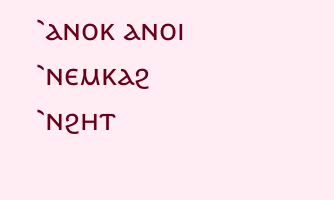⳿ⲁⲛⲟⲕ ⲁⲛⲟⲓ ⳿ⲛⲉⲙⲕⲁϩ ⳿ⲛϩⲏⲧ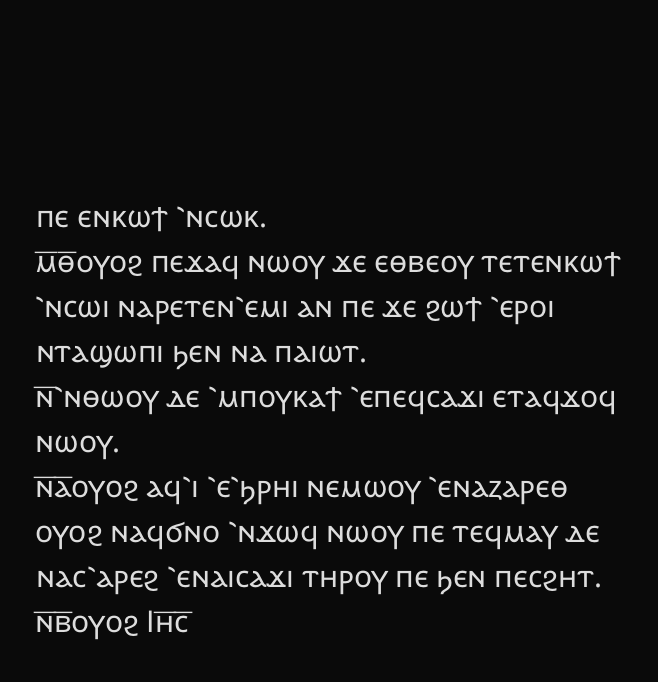ⲡⲉ ⲉⲛⲕⲱϯ ⳿ⲛⲥⲱⲕ.
ⲙ̅ⲑ̅ⲟⲩⲟϩ ⲡⲉϫⲁϥ ⲛⲱⲟⲩ ϫⲉ ⲉⲑⲃⲉⲟⲩ ⲧⲉⲧⲉⲛⲕⲱϯ ⳿ⲛⲥⲱⲓ ⲛⲁⲣⲉⲧⲉⲛ⳿ⲉⲙⲓ ⲁⲛ ⲡⲉ ϫⲉ ϩⲱϯ ⳿ⲉⲣⲟⲓ ⲛⲧⲁϣⲱⲡⲓ ϧⲉⲛ ⲛⲁ ⲡⲁⲓⲱⲧ.
ⲛ̅⳿ⲛⲑⲱⲟⲩ ⲇⲉ ⳿ⲙⲡⲟⲩⲕⲁϯ ⳿ⲉⲡⲉϥⲥⲁϫⲓ ⲉⲧⲁϥϫⲟϥ ⲛⲱⲟⲩ.
ⲛ̅ⲁ̅ⲟⲩⲟϩ ⲁϥ⳿ⲓ ⳿ⲉ⳿ϧⲣⲏⲓ ⲛⲉⲙⲱⲟⲩ ⳿ⲉⲛⲁⲍⲁⲣⲉⲑ ⲟⲩⲟϩ ⲛⲁϥϭⲛⲟ ⳿ⲛϫⲱϥ ⲛⲱⲟⲩ ⲡⲉ ⲧⲉϥⲙⲁⲩ ⲇⲉ ⲛⲁⲥ⳿ⲁⲣⲉϩ ⳿ⲉⲛⲁⲓⲥⲁϫⲓ ⲧⲏⲣⲟⲩ ⲡⲉ ϧⲉⲛ ⲡⲉⲥϩⲏⲧ.
ⲛ̅ⲃ̅ⲟⲩⲟϩ Ⲓⲏ̅ⲥ̅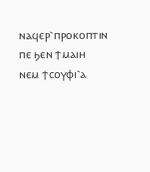ⲛⲁϥⲉⲣ⳿ⲡⲣⲟⲕⲟⲡⲧⲓⲛ ⲡⲉ ϧⲉⲛ ϯⲙⲁⲓⲏ ⲛⲉⲙ ϯⲥⲟⲩⲫⲓ⳿ⲁ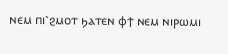ⲛⲉⲙ ⲡⲓ⳿ϩⲙⲟⲧ ϧⲁⲧⲉⲛ ⲫϯ ⲛⲉⲙ ⲛⲓⲣⲱⲙⲓ